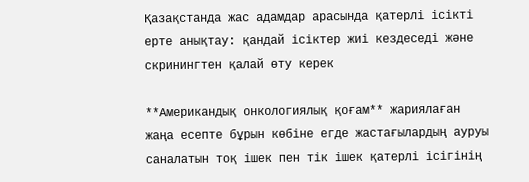Қазақстанда жас адамдар арасында қатерлі ісікті ерте анықтау: қандай ісіктер жиі кездеседі және скринингтен қалай өту керек

**Американдық онкологиялық қоғам** жариялаған жаңа есепте бұрын көбіне егде жастағылардың ауруы саналатын тоқ ішек пен тік ішек қатерлі ісігінің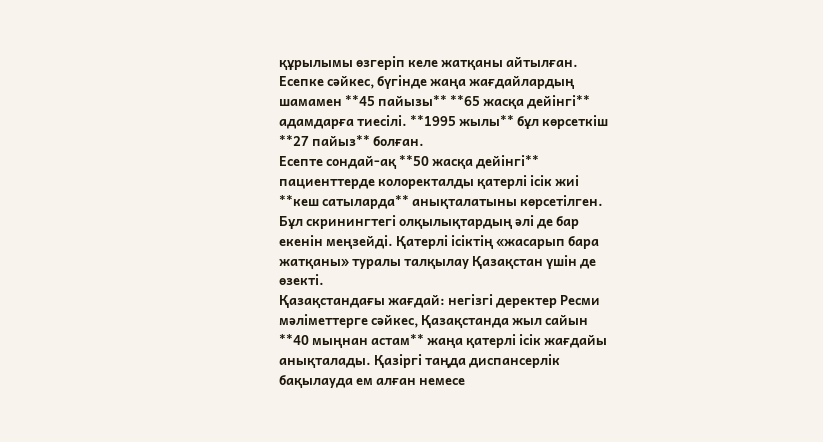құрылымы өзгеріп келе жатқаны айтылған. Есепке сәйкес, бүгінде жаңа жағдайлардың шамамен **45 пайызы** **65 жасқа дейінгі** адамдарға тиесілі. **1995 жылы** бұл көрсеткіш **27 пайыз** болған.
Есепте сондай-ақ **50 жасқа дейінгі** пациенттерде колоректалды қатерлі ісік жиі **кеш сатыларда** анықталатыны көрсетілген. Бұл скринингтегі олқылықтардың әлі де бар екенін меңзейді. Қатерлі ісіктің «жасарып бара жатқаны» туралы талқылау Қазақстан үшін де өзекті.
Қазақстандағы жағдай: негізгі деректер Ресми мәліметтерге сәйкес, Қазақстанда жыл сайын **40 мыңнан астам** жаңа қатерлі ісік жағдайы анықталады. Қазіргі таңда диспансерлік бақылауда ем алған немесе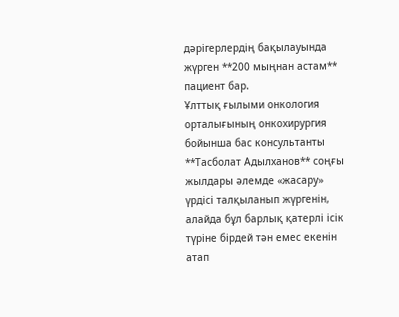дәрігерлердің бақылауында жүрген **200 мыңнан астам** пациент бар.
Ұлттық ғылыми онкология орталығының онкохирургия бойынша бас консультанты **Тасболат Адылханов** соңғы жылдары әлемде «жасару» үрдісі талқыланып жүргенін, алайда бұл барлық қатерлі ісік түріне бірдей тән емес екенін атап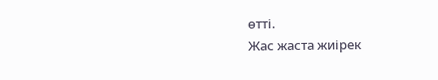өтті.
Жас жаста жиірек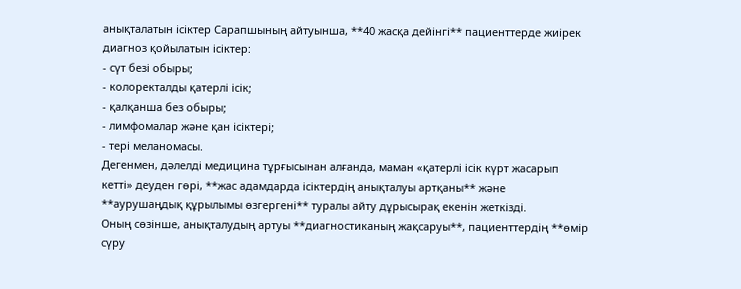анықталатын ісіктер Сарапшының айтуынша, **40 жасқа дейінгі** пациенттерде жиірек диагноз қойылатын ісіктер:
- сүт безі обыры;
- колоректалды қатерлі ісік;
- қалқанша без обыры;
- лимфомалар және қан ісіктері;
- тері меланомасы.
Дегенмен, дәлелді медицина тұрғысынан алғанда, маман «қатерлі ісік күрт жасарып кетті» деуден гөрі, **жас адамдарда ісіктердің анықталуы артқаны** және **аурушаңдық құрылымы өзгергені** туралы айту дұрысырақ екенін жеткізді.
Оның сөзінше, анықталудың артуы **диагностиканың жақсаруы**, пациенттердің **өмір сүру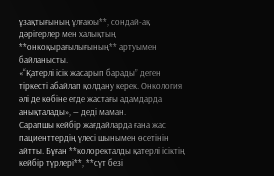ұзақтығының ұлғаюы**, сондай-ақ дәрігерлер мен халықтың **онкоқырағылығының** артуымен байланысты.
«“Қатерлі ісік жасарып барады” деген тіркесті абайлап қолдану керек. Онкология әлі де көбіне егде жастағы адамдарда анықталады», — деді маман.
Сарапшы кейбір жағдайларда ғана жас пациенттердің үлесі шынымен өсетінін айтты. Бұған **колоректалды қатерлі ісіктің кейбір түрлері**, **сүт безі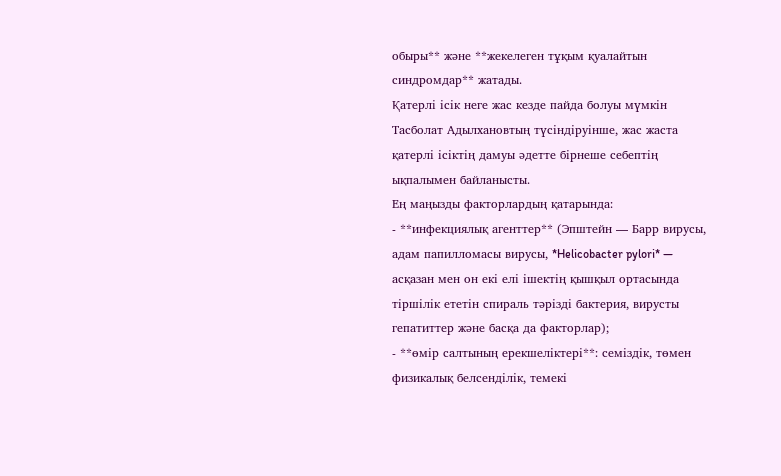обыры** және **жекелеген тұқым қуалайтын синдромдар** жатады.
Қатерлі ісік неге жас кезде пайда болуы мүмкін Тасболат Адылхановтың түсіндіруінше, жас жаста қатерлі ісіктің дамуы әдетте бірнеше себептің ықпалымен байланысты.
Ең маңызды факторлардың қатарында:
- **инфекциялық агенттер** (Эпштейн — Барр вирусы, адам папилломасы вирусы, *Helicobacter pylori* — асқазан мен он екі елі ішектің қышқыл ортасында тіршілік ететін спираль тәрізді бактерия, вирусты гепатиттер және басқа да факторлар);
- **өмір салтының ерекшеліктері**: семіздік, төмен физикалық белсенділік, темекі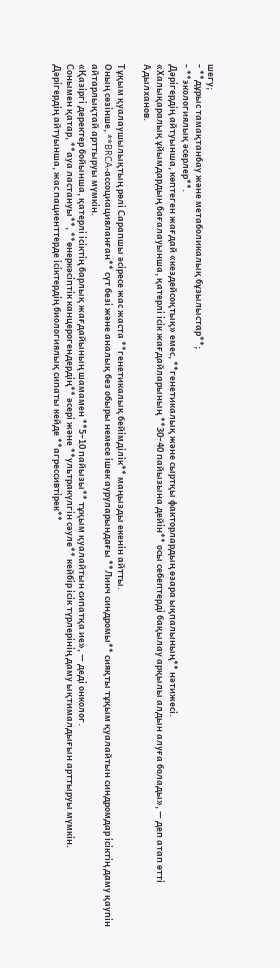шегу;
- **дұрыс тамақтанбау және метаболикалық бұзылыстар**;
- **экологиялық әсерлер**.
Дәрігердің айтуынша, көптеген жағдай «кездейсоқтық» емес, **генетикалық және сыртқы факторлардың өзара ықпалының** нәтижесі.
«Халықаралық ұйымдардың бағалауынша, қатерлі ісік жағдайларының **30–40 пайызына дейін** осы себептерді бақылау арқылы алдын алуға болады», — деп атап өтті Адылханов.

Тұқым қуалаушылықтың рөлі Сарапшы әсіресе жас жаста **генетикалық бейімділік** маңызды екенін айтты.
Оның сөзінше, **BRCA-ассоциацияланған** сүт безі және аналық без обыры немесе ішек ауруларындағы **Линч синдромы** сияқты тұқым қуалайтын синдромдар ісіктің даму қаупін айтарлықтай арттыруы мүмкін.
«Қазіргі деректер бойынша, қатерлі ісіктің барлық жағдайының шамамен **5–10 пайызы** тұқым қуалайтын сипатқа ие», — деді онколог.
Сонымен қатар, **ауа ластануы**, **өнеркәсіптік канцерогендердің** әсері және **ультракүлгін сәуле** кейбір ісік түрлерінің даму ықтималдығын арттыруы мүмкін.
Дәрігердің айтуынша, жас пациенттерде ісіктердің биологиялық сипаты кейде **агрессивтірек**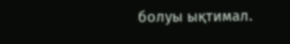болуы ықтимал.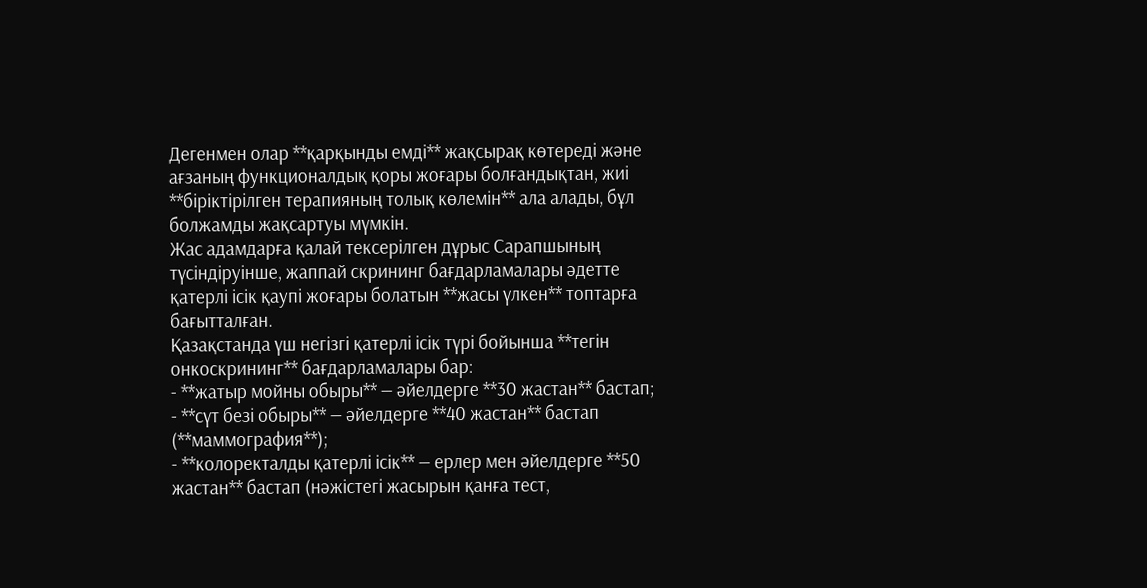Дегенмен олар **қарқынды емді** жақсырақ көтереді және ағзаның функционалдық қоры жоғары болғандықтан, жиі **біріктірілген терапияның толық көлемін** ала алады, бұл болжамды жақсартуы мүмкін.
Жас адамдарға қалай тексерілген дұрыс Сарапшының түсіндіруінше, жаппай скрининг бағдарламалары әдетте қатерлі ісік қаупі жоғары болатын **жасы үлкен** топтарға бағытталған.
Қазақстанда үш негізгі қатерлі ісік түрі бойынша **тегін онкоскрининг** бағдарламалары бар:
- **жатыр мойны обыры** — әйелдерге **30 жастан** бастап;
- **сүт безі обыры** — әйелдерге **40 жастан** бастап (**маммография**);
- **колоректалды қатерлі ісік** — ерлер мен әйелдерге **50 жастан** бастап (нәжістегі жасырын қанға тест,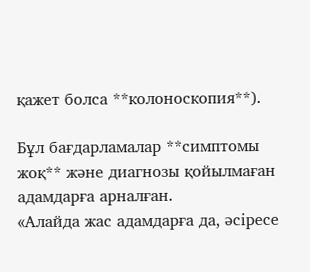қажет болса **колоноскопия**).

Бұл бағдарламалар **симптомы жоқ** және диагнозы қойылмаған адамдарға арналған.
«Алайда жас адамдарға да, әсіресе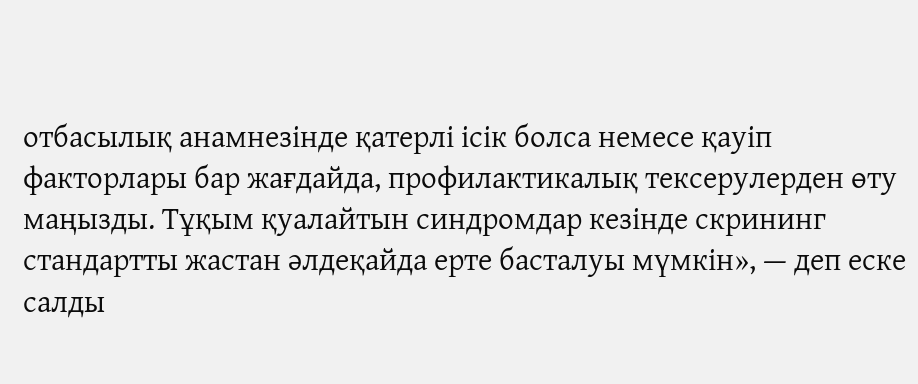отбасылық анамнезінде қатерлі ісік болса немесе қауіп факторлары бар жағдайда, профилактикалық тексерулерден өту маңызды. Тұқым қуалайтын синдромдар кезінде скрининг стандартты жастан әлдеқайда ерте басталуы мүмкін», — деп еске салды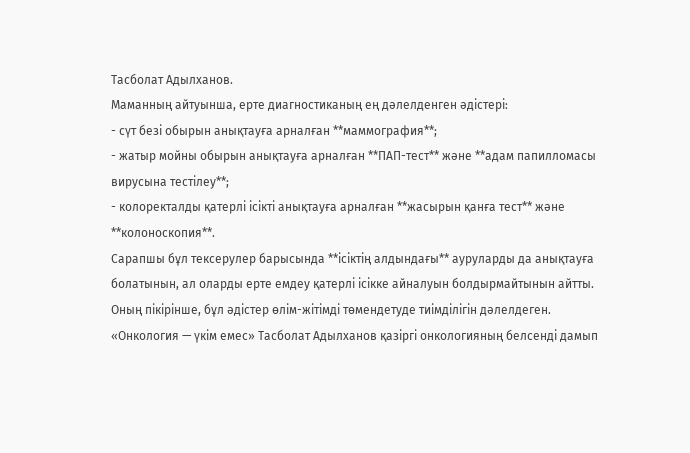Тасболат Адылханов.
Маманның айтуынша, ерте диагностиканың ең дәлелденген әдістері:
- сүт безі обырын анықтауға арналған **маммография**;
- жатыр мойны обырын анықтауға арналған **ПАП-тест** және **адам папилломасы вирусына тестілеу**;
- колоректалды қатерлі ісікті анықтауға арналған **жасырын қанға тест** және **колоноскопия**.
Сарапшы бұл тексерулер барысында **ісіктің алдындағы** ауруларды да анықтауға болатынын, ал оларды ерте емдеу қатерлі ісікке айналуын болдырмайтынын айтты. Оның пікірінше, бұл әдістер өлім-жітімді төмендетуде тиімділігін дәлелдеген.
«Онкология — үкім емес» Тасболат Адылханов қазіргі онкологияның белсенді дамып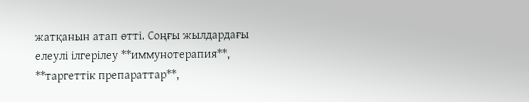жатқанын атап өтті. Соңғы жылдардағы елеулі ілгерілеу **иммунотерапия**, **таргеттік препараттар**,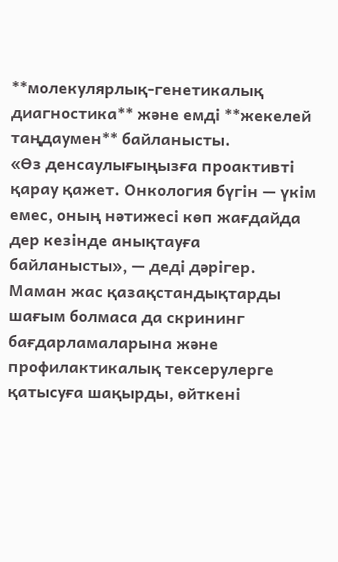**молекулярлық-генетикалық диагностика** және емді **жекелей таңдаумен** байланысты.
«Өз денсаулығыңызға проактивті қарау қажет. Онкология бүгін — үкім емес, оның нәтижесі көп жағдайда дер кезінде анықтауға байланысты», — деді дәрігер.
Маман жас қазақстандықтарды шағым болмаса да скрининг бағдарламаларына және профилактикалық тексерулерге қатысуға шақырды, өйткені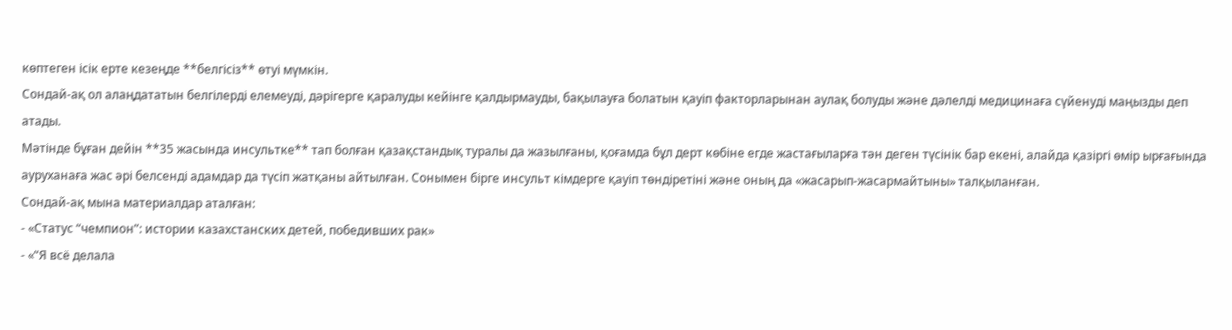көптеген ісік ерте кезеңде **белгісіз** өтуі мүмкін.
Сондай-ақ ол алаңдататын белгілерді елемеуді, дәрігерге қаралуды кейінге қалдырмауды, бақылауға болатын қауіп факторларынан аулақ болуды және дәлелді медицинаға сүйенуді маңызды деп атады.
Мәтінде бұған дейін **35 жасында инсультке** тап болған қазақстандық туралы да жазылғаны, қоғамда бұл дерт көбіне егде жастағыларға тән деген түсінік бар екені, алайда қазіргі өмір ырғағында ауруханаға жас әрі белсенді адамдар да түсіп жатқаны айтылған. Сонымен бірге инсульт кімдерге қауіп төндіретіні және оның да «жасарып-жасармайтыны» талқыланған.
Сондай-ақ мына материалдар аталған:
- «Статус “чемпион”: истории казахстанских детей, победивших рак»
- «“Я всё делала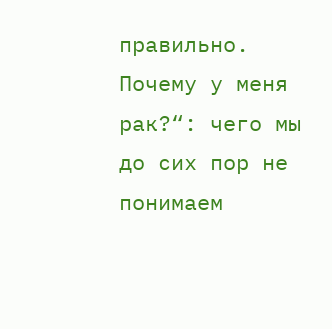правильно. Почему у меня рак?“: чего мы до сих пор не понимаем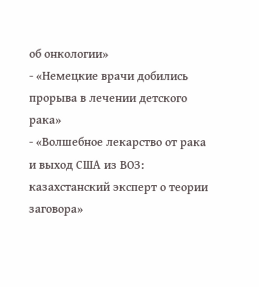об онкологии»
- «Немецкие врачи добились прорыва в лечении детского рака»
- «Волшебное лекарство от рака и выход США из ВОЗ: казахстанский эксперт о теории заговора»